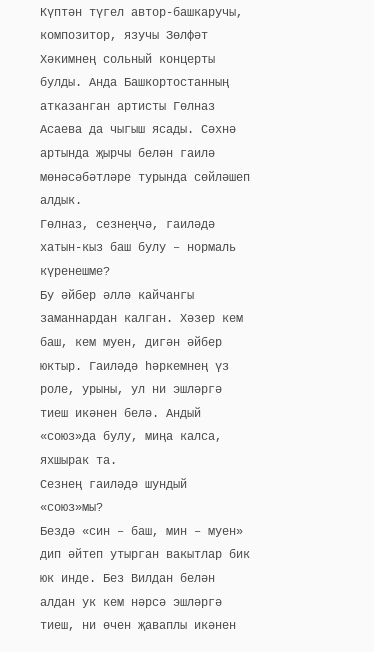Күптән түгел автор-башкаручы, композитор, язучы Зөлфәт Хәкимнең сольный концерты булды. Анда Башкортостанның атказанган артисты Гөлназ Асаева да чыгыш ясады. Сәхнә артында җырчы белән гаилә мөнәсәбәтләре турында сөйләшеп алдык.
Гөлназ, сезнеңчә, гаиләдә хатын-кыз баш булу – нормаль күренешме?
Бу әйбер әллә кайчангы заманнардан калган. Хәзер кем баш, кем муен, дигән әйбер юктыр. Гаиләдә һәркемнең үз роле, урыны, ул ни эшләргә тиеш икәнен белә. Андый «союз»да булу, миңа калса, яхшырак та.
Сезнең гаиләдә шундый «союз»мы?
Бездә «син – баш, мин – муен» дип әйтеп утырган вакытлар бик юк инде. Без Вилдан белән алдан ук кем нәрсә эшләргә тиеш, ни өчен җаваплы икәнен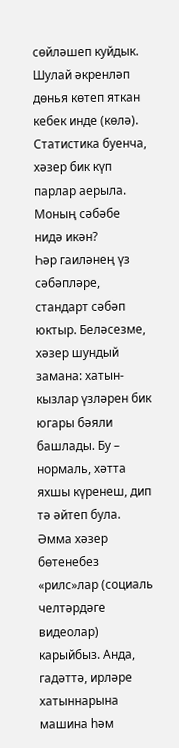сөйләшеп куйдык. Шулай әкренләп дөнья көтеп яткан кебек инде (көлә).
Статистика буенча, хәзер бик күп парлар аерыла. Моның сәбәбе нидә икән?
Һәр гаиләнең үз сәбәпләре, стандарт сәбәп юктыр. Беләсезме, хәзер шундый замана: хатын-кызлар үзләрен бик югары бәяли башлады. Бу – нормаль, хәтта яхшы күренеш, дип тә әйтеп була. Әмма хәзер бөтенебез «рилс»лар (социаль челтәрдәге видеолар) карыйбыз. Анда, гадәттә, ирләре хатыннарына машина һәм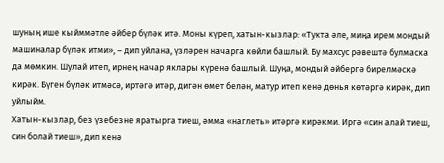шуның ише кыйммәтле әйбер бүләк итә. Моны күреп, хатын-кызлар: «Тукта әле, миңа ирем мондый машиналар бүләк итми», – дип уйлана, үзләрен начарга көйли башлый. Бу махсус рәвештә булмаска да мөмкин. Шулай итеп, ирнең начар яклары күренә башлый. Шуңа, мондый әйбергә бирелмәскә кирәк. Бүген бүләк итмәсә, иртәгә итәр, дигән өмет белән, матур итеп кенә дөнья көтәргә кирәк, дип уйлыйм.
Хатын-кызлар, без үзебезне яратырга тиеш, әмма «наглеть» итәргә кирәкми. Иргә «син алай тиеш, син болай тиеш», дип кенә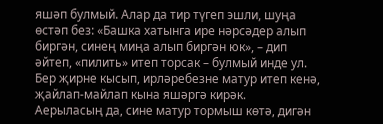яшәп булмый. Алар да тир түгеп эшли, шуңа өстәп без: «Башка хатынга ире нәрсәдер алып биргән, синең миңа алып биргән юк», – дип әйтеп, «пилить» итеп торсак – булмый инде ул. Бер җирне кысып, ирләребезне матур итеп кенә, җайлап-майлап кына яшәргә кирәк.
Аерыласың да, сине матур тормыш көтә, дигән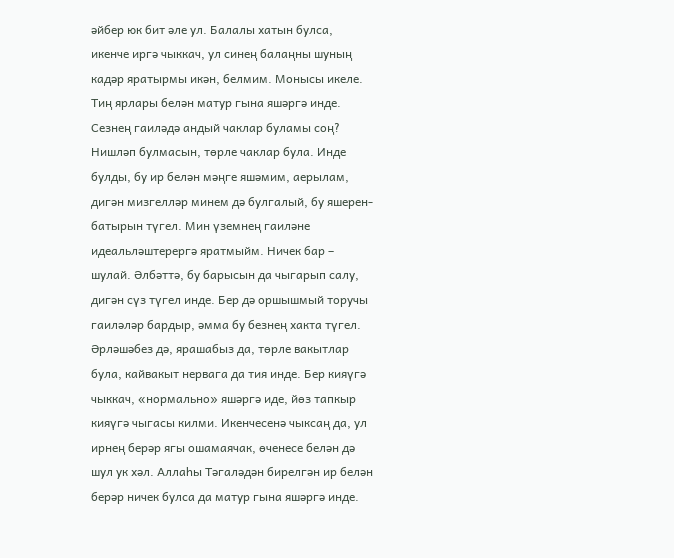әйбер юк бит әле ул. Балалы хатын булса, икенче иргә чыккач, ул синең балаңны шуның кадәр яратырмы икән, белмим. Монысы икеле. Тиң ярлары белән матур гына яшәргә инде.
Сезнең гаиләдә андый чаклар буламы соң?
Нишләп булмасын, төрле чаклар була. Инде булды, бу ир белән мәңге яшәмим, аерылам, дигән мизгелләр минем дә булгалый, бу яшерен-батырын түгел. Мин үземнең гаиләне идеальләштерергә яратмыйм. Ничек бар – шулай. Әлбәттә, бу барысын да чыгарып салу, дигән сүз түгел инде. Бер дә оршышмый торучы гаиләләр бардыр, әмма бу безнең хакта түгел. Әрләшәбез дә, ярашабыз да, төрле вакытлар була, кайвакыт нервага да тия инде. Бер кияүгә чыккач, «нормально» яшәргә иде, йөз тапкыр кияүгә чыгасы килми. Икенчесенә чыксаң да, ул ирнең берәр ягы ошамаячак, өченесе белән дә шул ук хәл. Аллаһы Тәгаләдән бирелгән ир белән берәр ничек булса да матур гына яшәргә инде.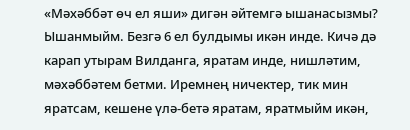«Мәхәббәт өч ел яши» дигән әйтемгә ышанасызмы?
Ышанмыйм. Безгә 6 ел булдымы икән инде. Кичә дә карап утырам Вилданга, яратам инде, нишләтим, мәхәббәтем бетми. Иремнең ничектер, тик мин яратсам, кешене үлә-бетә яратам, яратмыйм икән,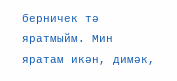берничек тә яратмыйм. Мин яратам икән, димәк,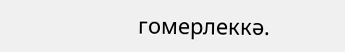гомерлеккә.